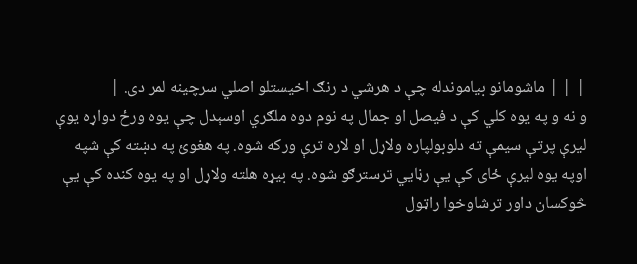| | | ماشومانو بياموندله چې د هرشي د رنګ اخيستلو اصلي سرچينه لمر دی. |
و نه و په يوه کلي کې د فيصل او جمال په نوم دوه ملګري اوسېدل چې يوه ورځ دواړه يوې ليرې پرتې سيمې ته دلوبولپاره ولاړل او لاره ترې ورکه شوه. په هغوئ په دښته کې شپه اوپه يوه ليرې ځاى کې يې رڼايي ترسترګو شوه. په بيړه هلته ولاړل او په يوه کنده کې يې څوکسان داور ترشاوخوا راټول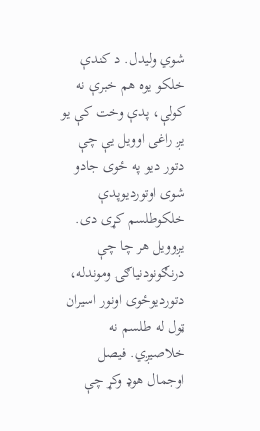شوي وليدل. د کندې خلکو يوه هم خبرې نه کولې، پدې وخت کې يو يږ راغى اوويل يې چې دتور ديو په ځوى جادو شوى اوتورديوپدې خلکوطلسم کړی دی. يږوويل هر چا چې درنګونودنياګۍ وموندله، دتورديوځوى اونور اسيران ټول له طلسم نه خلاصيږي. فيصل اوجمال هوډ وکړ چې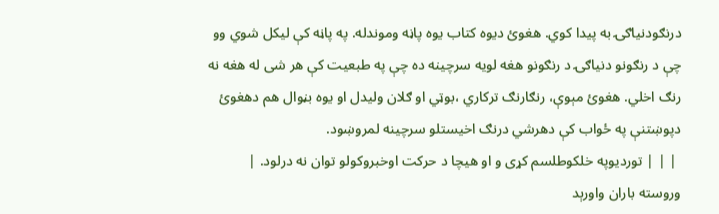درنګودنياګۍ به پيدا کوي. هغوئ ديوه کتاب يوه پاڼه وموندله. په پاڼه کې ليکل شوي وو چې د رنګونو دنياګۍ د رنګونو هغه لويه سرچينه ده چې په طبعيت کې هر شی له هغه نه رنګ اخلي. هغوئ مېوې، رنګارنګ ترکاري ،بوټي او ګلان وليدل او يوه بڼوال هم دهغوئ دپوښتنې په ځواب کې دهرشي درنګ اخيستلو سرچينه لمروښود.
 | | | تورديوپه خلکوطلسم کړی و او هيچا د حرکت اوخبروکولو توان نه درلود. |
وروسته باران واورېد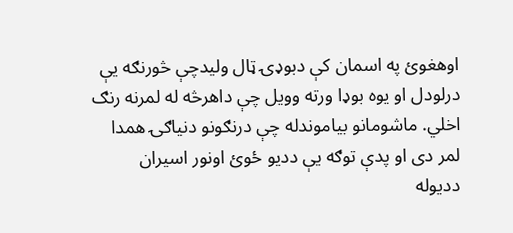اوهغوئ په اسمان کې دبوډۍ ټال وليدچې څورنګه يې درلودل او يوه بوډا ورته وويل چې داهرڅه له لمرنه رنګ اخلي. ماشومانو بياموندله چې درنګونو دنياګۍ همدا لمر دى او پدې توګه يې دديو ځوئ اونور اسيران دديوله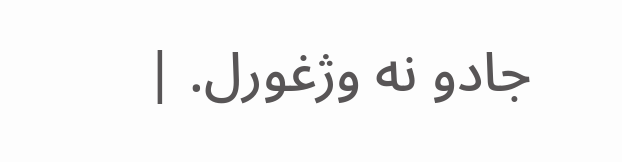جادو نه وژغورل. |